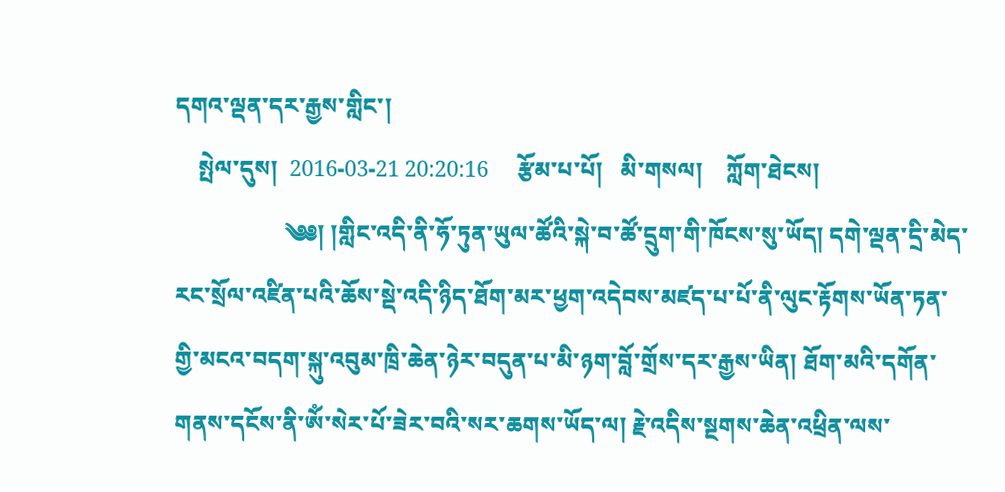དགའ་ལྡན་དར་རྒྱས་གླིང་།
    སྤེལ་དུས།  2016-03-21 20:20:16     རྩོམ་པ་པོ།   མི་གསལ།    ཀློག་ཐེངས།
                   ༄༅། །གླིང་འདི་ནི་ཧོ་ཏུན་ཡུལ་ཚོའི་སྐེ་བ་ཚོ་དྲུག་གི་ཁོངས་སུ་ཡོད། དགེ་ལྡན་དྲི་མེད་རང་སྲོལ་འཛིན་པའི་ཆོས་སྡེ་འདི་ཉིད་ཐོག་མར་ཕྱག་འདེབས་མཛད་པ་པོ་ནི་ལུང་རྟོགས་ཡོན་ཏན་གྱི་མངའ་བདག་སྐུ་འབུམ་ཁྲི་ཆེན་ཉེར་བདུན་པ་མི་ཉག་བློ་གྲོས་དར་རྒྱས་ཡིན། ཐོག་མའི་དགོན་གནས་དངོས་ནི་ཨོཾ་སེར་པོ་ཟེར་བའི་སར་ཆགས་ཡོད་ལ། རྗེ་འདིས་སྔགས་ཆེན་འཕྲིན་ལས་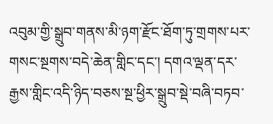འབུམ་གྱི་སྒྲུབ་གནས་མི་ཉག་རྫོང་ཐོག་ཏུ་གྲགས་པར་གསང་སྔགས་བདེ་ཆེན་གླིང་དང་། དགའ་ལྡན་དར་རྒྱས་གླིང་འདི་ཉིད་བཅས་སྔ་ཕྱིར་སྒྲུབ་སྡེ་བཞི་བཏབ་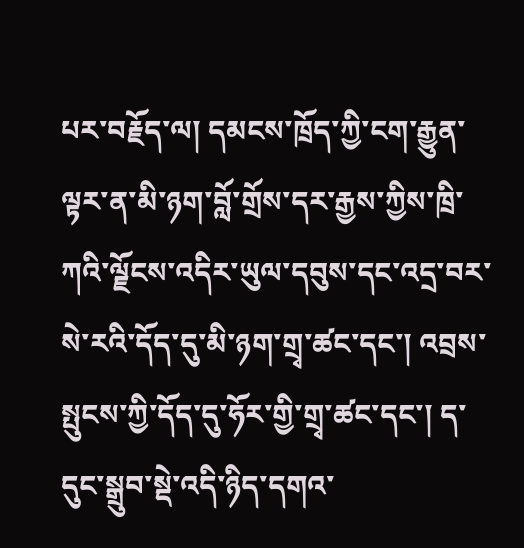པར་བརྗོད་ལ། དམངས་ཁྲོད་ཀྱི་ངག་རྒྱུན་ལྟར་ན་མི་ཉག་བློ་གྲོས་དར་རྒྱས་ཀྱིས་ཁྲི་ཀའི་ལྗོངས་འདིར་ཡུལ་དབུས་དང་འདྲ་བར་སེ་རའི་དོད་དུ་མི་ཉག་གྲྭ་ཚང་དང་། འབྲས་སྤུངས་ཀྱི་དོད་དུ་ཧོར་གྱི་གྲྭ་ཚང་དང་། ད་དུང་སྒྲུབ་སྡེ་འདི་ཉིད་དགའ་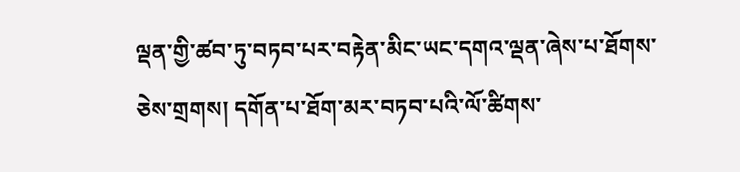ལྡན་གྱི་ཚབ་ཏུ་བཏབ་པར་བརྟེན་མིང་ཡང་དགའ་ལྡན་ཞེས་པ་ཐོགས་ཅེས་གྲགས། དགོན་པ་ཐོག་མར་བཏབ་པའི་ལོ་ཚིགས་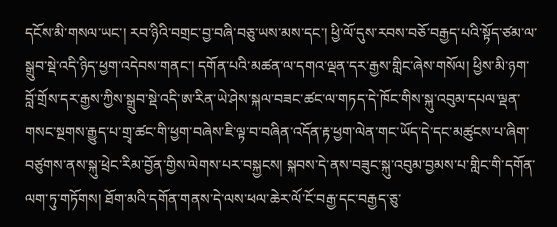དངོས་མི་གསལ་ཡང་། རབ་ཉིའི་བགྲང་བྱ་བཞི་བཅུ་ཡས་མས་དང་། ཕྱི་ལོ་དུས་རབས་བཅོ་བརྒྱད་པའི་སྟོད་ཙམ་ལ་སྒྲུབ་སྡེ་འདི་ཉིད་ཕྱག་འདེབས་གནང་། དགོན་པའི་མཚན་ལ་དགའ་ལྡན་དར་རྒྱས་གླིང་ཞེས་གསོལ། ཕྱིས་མི་ཉག་བློ་གྲོས་དར་རྒྱས་ཀྱིས་སྒྲུབ་སྡེ་འདི་ཨ་རིན་ཡེ་ཤེས་སྐལ་བཟང་ཚང་ལ་གཏད་དེ་ཁོང་གིས་སྐུ་འབུམ་དཔལ་ལྡན་གསང་སྔགས་རྒྱུད་པ་གྲྭ་ཚང་གི་ཕྱག་བཞེས་ཇི་ལྟ་བ་བཞིན་འདོན་རྟ་ཕྱག་ལེན་གང་ཡོད་དེ་དང་མཚུངས་པ་ཞིག་བཙུགས་ནས་སྐུ་ཕྲེང་རིམ་བྱོན་གྱིས་ལེགས་པར་བསྐྱངས། སྐབས་དེ་ནས་བཟུང་སྐུ་འབུམ་བྱམས་པ་གླིང་གི་དགོན་ལག་ཏུ་གཏོགས། ཐོག་མའི་དགོན་གནས་དེ་ལས་ཕལ་ཆེར་ལོ་ངོ་བརྒྱ་དང་བརྒྱད་ཅུ་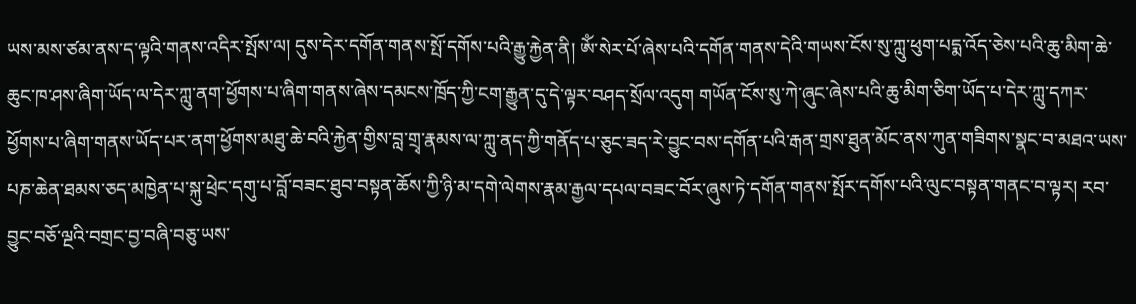ཡས་མས་ཙམ་ནས་ད་ལྟའི་གནས་འདིར་སྤོས་ལ། དུས་དེར་དགོན་གནས་སྤོ་དགོས་པའི་རྒྱུ་རྐྱེན་ནི། ཨོཾ་སེར་པོ་ཞེས་པའི་དགོན་གནས་དེའི་གཡས་ངོས་སུ་ཀླུ་ཕུག་པདྨ་འོད་ཅེས་པའི་ཆུ་མིག་ཆེ་ཆུང་ཁ་ཤས་ཞིག་ཡོད་ལ་དེར་ཀླུ་ནག་ཕྱོགས་པ་ཞིག་གནས་ཞེས་དམངས་ཁྲོད་ཀྱི་ངག་རྒྱུན་དུ་དེ་ལྟར་བཤད་སྲོལ་འདུག གཡོན་ངོས་སུ་ཀེ་ཞུང་ཞེས་པའི་ཆུ་མིག་ཅིག་ཡོད་པ་དེར་ཀླུ་དཀར་ཕྱོགས་པ་ཞིག་གནས་ཡོད་པར་ནག་ཕྱོགས་མཐུ་ཆེ་བའི་རྐྱེན་གྱིས་བླ་གྲྭ་རྣམས་ལ་ཀླུ་ནད་ཀྱི་གནོད་པ་ཅུང་ཟད་རེ་བྱུང་བས་དགོན་པའི་རྒན་གྲས་ཐུན་མོང་ནས་ཀུན་གཟིགས་སྣང་བ་མཐའ་ཡས་པཎ་ཆེན་ཐམས་ཅད་མཁྱེན་པ་སྐུ་ཕྲེང་དགུ་པ་བློ་བཟང་ཐུབ་བསྟན་ཆོས་ཀྱི་ཉི་མ་དགེ་ལེགས་རྣམ་རྒྱལ་དཔལ་བཟང་བོར་ཞུས་ཏེ་དགོན་གནས་སྤོར་དགོས་པའི་ལུང་བསྟན་གནང་བ་ལྟར། རབ་བྱུང་བཅོ་ལྔའི་བགྲང་བྱ་བཞི་བཅུ་ཡས་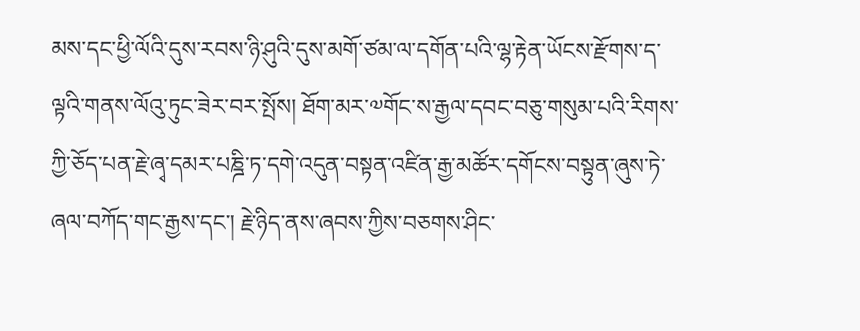མས་དང་ཕྱི་ལོའི་དུས་རབས་ཉི་ཤུའི་དུས་མགོ་ཙམ་ལ་དགོན་པའི་ལྷ་རྟེན་ཡོངས་རྫོགས་ད་ལྟའི་གནས་ལོའུ་ཏུང་ཟེར་བར་སྤོས། ཐོག་མར་༧གོང་ས་རྒྱལ་དབང་བཅུ་གསུམ་པའི་རིགས་ཀྱི་ཅོད་པན་རྗེ་ཞྭ་དམར་པཎྜི་ཏ་དགེ་འདུན་བསྟན་འཛིན་རྒྱ་མཚོར་དགོངས་བསྟུན་ཞུས་ཏེ་ཞལ་བཀོད་གང་རྒྱས་དང་། རྗེ་ཉིད་ནས་ཞབས་ཀྱིས་བཅགས་ཤིང་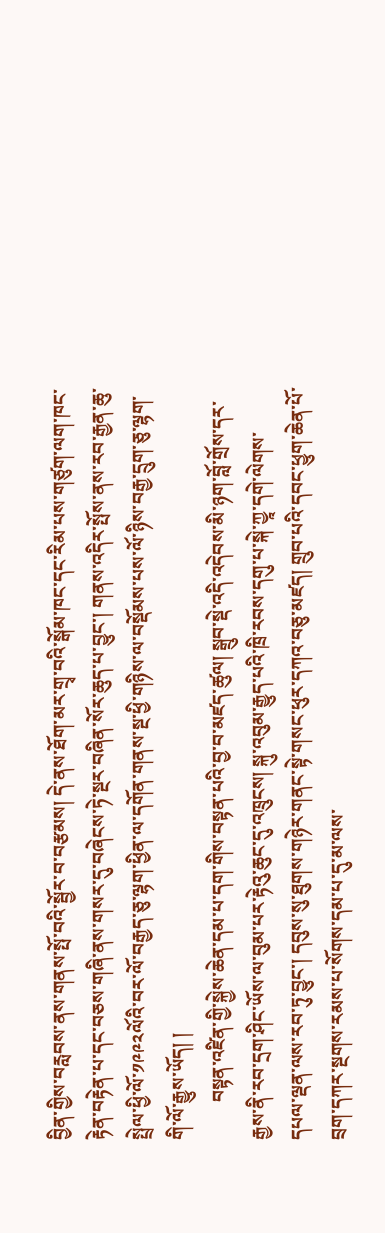བྱིན་གྱིས་བརླབས་ནས་གནས་སྤོ་བའི་སྦྱོར་བ་བརྩམས། དེ་ནས་ཐོག་མར་གྲྭ་བའི་སྒོམ་ཁང་དང་རིམ་པས་གཙུག་ལག་ཁང་རྟེན་བརྟེན་པ་དང་བཅས་གཞི་ནས་གསར་དུ་བཞེངས་ཏེ་སྔར་བཞིན་སོར་ཆུད་པ་བྱུང་། གནས་འདིར་སྤོས་ནས་རབ་རྒྱན་ཆུ་སྤྲེལ་ཕྱི་ལོ་༡༩༩༢ལོའི་བར་ལོ་བརྒྱད་ཅུ་ལྷག་ཕྱིན་ལ་དགོན་གནས་སྔ་ཕྱི་གཉིས་ལ་བསྡོམས་པས་ལོ་ཉིས་བརྒྱ་དྲུག་ཅུ་ལྷག་གི་ལོ་རྒྱུས་ཡོད། །
        བསྟན་འཛིན་གྱི་སྐྱེས་ཆེན་དམ་པ་དག་གིས་བསྟན་པའི་བྱ་བ་མཛད་ཚུལ། སྒྲུབ་སྡེ་འདི་འདེབས་མི་ཉག་བློ་གྲོས་དར་རྒྱས་ནི་རབ་དྲག་ཤིང་ཡོས་ལ་བུམ་པར་རྟེའུ་ཆུང་དུ་འཁྲུངས། སྐུ་འབུམ་རྒྱུད་པའི་ཁྲི་རབས་དགུ་པ་སྐེ་ཀྱཱ་དགེ་ལེགས་དཔལ་ལྡན་ལས་རབ་ཏུ་བྱུང་། དབུས་སུ་ཐུགས་གཉེར་གནང་སྟེ་གསང་ཕུར་དཀའ་བཅུ་མཛད། གྲུབ་པའི་དབང་ཕྱུག་ཆེན་པོ་བྲག་དཀར་སྔགས་རམས་པ་སོགས་དམ་པ་དུ་མ་ལས་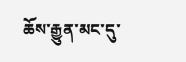ཆོས་རྒྱུན་མང་དུ་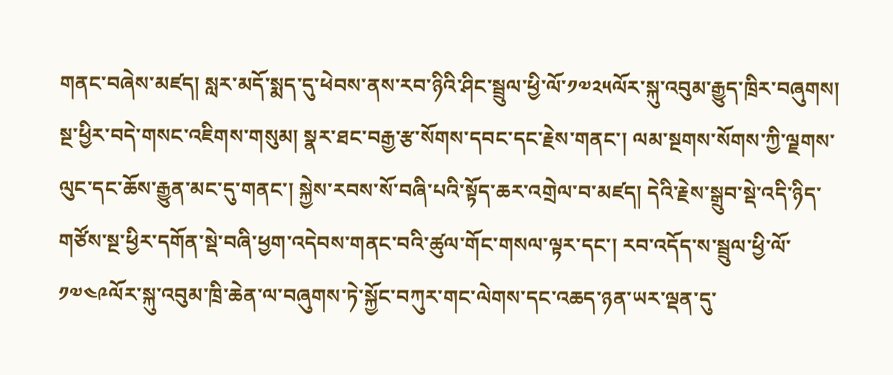གནང་བཞེས་མཛད། སླར་མདོ་སྨད་དུ་ཕེབས་ནས་རབ་ཉིའི་ཤིང་སྦྲུལ་ཕྱི་ལོ་༡༧༢༥ལོར་སྐུ་འབུམ་རྒྱུད་ཁྲིར་བཞུགས། སྔ་ཕྱིར་བདེ་གསང་འཇིགས་གསུམ། སྣར་ཐང་བརྒྱ་རྩ་སོགས་དབང་དང་རྗེས་གནང་། ལམ་སྔགས་སོགས་ཀྱི་ལྗགས་ལུང་དང་ཆོས་རྒྱུན་མང་དུ་གནང་། སྐྱེས་རབས་སོ་བཞི་པའི་སྟོད་ཆར་འགྲེལ་བ་མཛད། དེའི་རྗེས་སྒྲུབ་སྡེ་འདི་ཉིད་གཙོས་སྔ་ཕྱིར་དགོན་སྡེ་བཞི་ཕྱག་འདེབས་གནང་བའི་ཚུལ་གོང་གསལ་ལྟར་དང་། རབ་འདོད་ས་སྦྲུལ་ཕྱི་ལོ་༡༧༤༩ལོར་སྐུ་འབུམ་ཁྲི་ཆེན་ལ་བཞུགས་ཏེ་སྐྱོང་བཀུར་གང་ལེགས་དང་འཆད་ཉན་ཡར་ལྡན་དུ་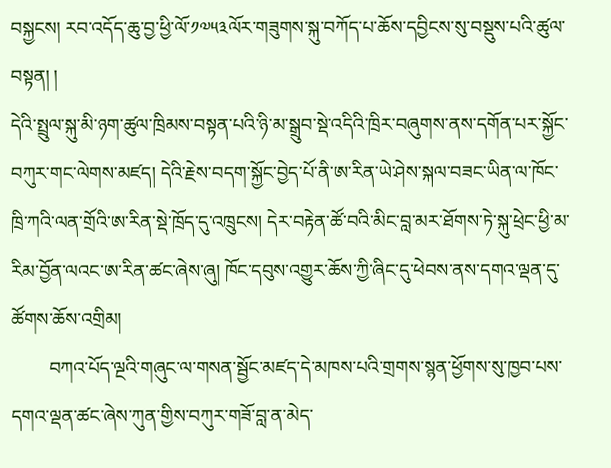བསྐྱངས། རབ་འདོད་ཆུ་བྱ་ཕྱི་ལོ་༡༧༥༣ལོར་གཟུགས་སྐུ་བཀོད་པ་ཆོས་དབྱིངས་སུ་བསྡུས་པའི་ཚུལ་བསྟན། །
དེའི་སྤྲུལ་སྐུ་མི་ཉག་ཚུལ་ཁྲིམས་བསྟན་པའི་ཉི་མ་སྒྲུབ་སྡེ་འདིའི་ཁྲིར་བཞུགས་ནས་དགོན་པར་སྐྱོང་བཀུར་གང་ལེགས་མཛད། དེའི་རྗེས་བདག་སྐྱོང་བྱེད་པོ་ནི་ཨ་རིན་ཡེ་ཤེས་སྐལ་བཟང་ཡིན་ལ་ཁོང་ཁྲི་ཀའི་ལན་གྲོའི་ཨ་རིན་སྡེ་ཁྲོད་དུ་འཁྲུངས། དེར་བརྟེན་ཚོ་བའི་མིང་བླ་མར་ཐོགས་ཏེ་སྐུ་ཕྲེང་ཕྱི་མ་རིམ་བྱོན་ལའང་ཨ་རིན་ཚང་ཞེས་ཞུ། ཁོང་དབུས་འགྱུར་ཆོས་ཀྱི་ཞིང་དུ་ཕེབས་ནས་དགའ་ལྡན་དུ་ཚོགས་ཆོས་འགྲིམ།
        བཀའ་པོད་ལྔའི་གཞུང་ལ་གསན་སྦྱོང་མཛད་དེ་མཁས་པའི་གྲགས་སྙན་ཕྱོགས་སུ་ཁྱབ་པས་དགའ་ལྡན་ཚང་ཞེས་ཀུན་གྱིས་བཀུར་གཟོ་བླ་ན་མེད་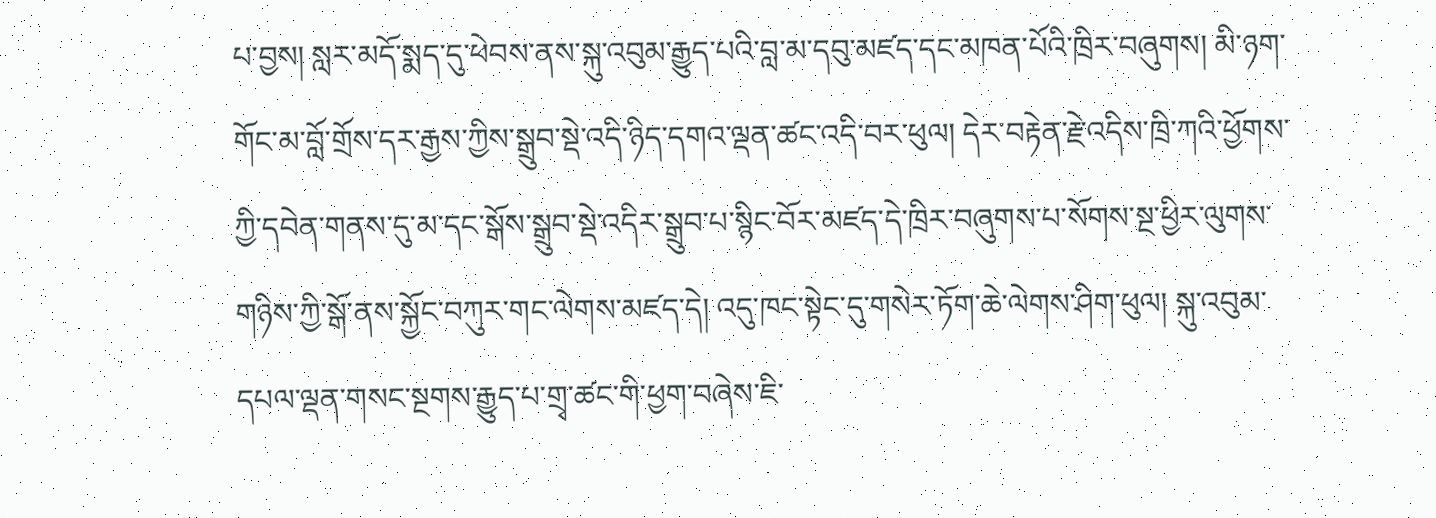པ་བྱས། སླར་མདོ་སྨད་དུ་ཕེབས་ནས་སྐུ་འབུམ་རྒྱུད་པའི་བླ་མ་དབུ་མཛད་དང་མཁན་པོའི་ཁྲིར་བཞུགས། མི་ཉག་གོང་མ་བློ་གྲོས་དར་རྒྱས་ཀྱིས་སྒྲུབ་སྡེ་འདི་ཉིད་དགའ་ལྡན་ཚང་འདི་བར་ཕུལ། དེར་བརྟེན་རྗེ་འདིས་ཁྲི་ཀའི་ཕྱོགས་ཀྱི་དབེན་གནས་དུ་མ་དང་སྒོས་སྒྲུབ་སྡེ་འདིར་སྒྲུབ་པ་སྙིང་བོར་མཛད་དེ་ཁྲིར་བཞུགས་པ་སོགས་སྔ་ཕྱིར་ལུགས་གཉིས་ཀྱི་སྒོ་ནས་སྐྱོང་བཀུར་གང་ལེགས་མཛད་དེ། འདུ་ཁང་སྟེང་དུ་གསེར་ཏོག་ཆེ་ལེགས་ཤིག་ཕུལ། སྐུ་འབུམ་དཔལ་ལྡན་གསང་སྔགས་རྒྱུད་པ་གྲྭ་ཚང་གི་ཕྱག་བཞེས་ཇི་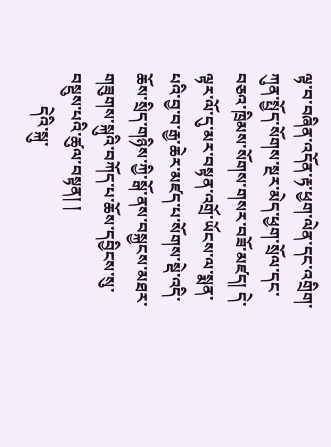ལྟ་བ་བཞིན་འདོན་རྟ་ཕྱག་ལེན་དང་འགྲིག་ཀུན་སྤྱོད་སོགས་སྔར་མེད་ཕྱག་སྲོལ་དང་བཅའ་ཁྲིམས་སོགས་གསར་བཟོ་མཛད། དེ་ལྟར་ལོ་དུ་མར་བསྟན་འགྲོ་ཡོངས་ལ་སྨན་པའི་བྱ་བ་རྒྱ་ཆེར་མཛད་པ་སོགས་སྡེ་འདི་ཆོས་སྲིད་གཉིས་ཀྱི་སྒོ་ནས་བསྐྱངས་མཐར་གཟུགས་སྐུའི་བཀོད་པ་ཆོས་དབྱིངས་སུ་བསྡུས་པའི་ཚུལ་བསྟན། །
        དེའི་སྐུ་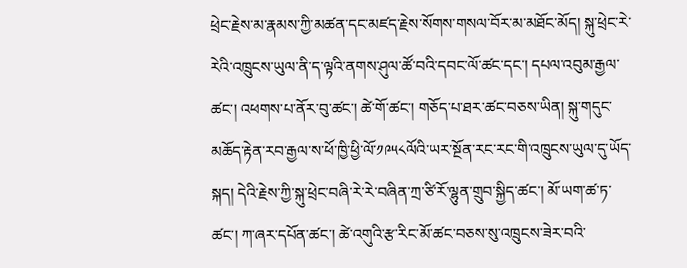ཕྲེང་རྗེས་མ་རྣམས་ཀྱི་མཚན་དང་མཛད་རྗེས་སོགས་གསལ་བོར་མ་མཐོང་མོད། སྐུ་ཕྲེང་རེ་རེའི་འཁྲུངས་ཡུལ་ནི་ད་ལྟའི་ནགས་ཤུལ་ཚོ་བའི་དབང་ལོ་ཚང་དང་། དཔལ་འབུམ་རྒྱལ་ཚང་། འཕགས་པ་ནོར་བུ་ཚང་། ཚེ་གོ་ཚང་། གཅོད་པ་ཐར་ཚང་བཅས་ཡིན། སྐུ་གདུང་མཆོད་རྟེན་རབ་རྒྱལ་ས་ཕོ་ཁྱི་ཕྱི་ལོ་༡༩༥༨ལོའི་ཡར་སྔོན་རང་རང་གི་འཁྲུངས་ཡུལ་དུ་ཡོད་སྐད། དེའི་རྗེས་ཀྱི་སྐུ་ཕྲེང་བཞི་རེ་རེ་བཞིན་ཀྲ་ཙི་རོ་ལྷུན་གྲུབ་སྐྱིད་ཚང་། མོ་ཡག་ཚ་ཏ་ཚང་། ཀ་ཞར་དཔོན་ཚང་། ཚེ་འགུའི་རྩ་རིང་མོ་ཚང་བཅས་སུ་འཁྲུངས་ཟེར་བའི་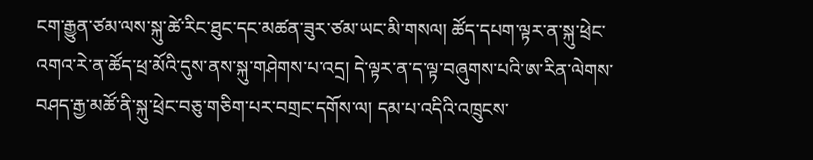ངག་རྒྱུན་ཙམ་ལས་སྐུ་ཚེ་རིང་ཐུང་དང་མཚན་ཟུར་ཙམ་ཡང་མི་གསལ། ཚོད་དཔག་ལྟར་ན་སྐུ་ཕྲེང་འགའ་རེ་ན་ཚོད་ཕྲ་མོའི་དུས་ནས་སྐུ་གཤེགས་པ་འདྲ། དེ་ལྟར་ན་ད་ལྟ་བཞུགས་པའི་ཨ་རིན་ལེགས་བཤད་རྒྱ་མཚོ་ནི་སྐུ་ཕྲེང་བཅུ་གཅིག་པར་བགྲང་དགོས་ལ། དམ་པ་འདིའི་འཁྲུངས་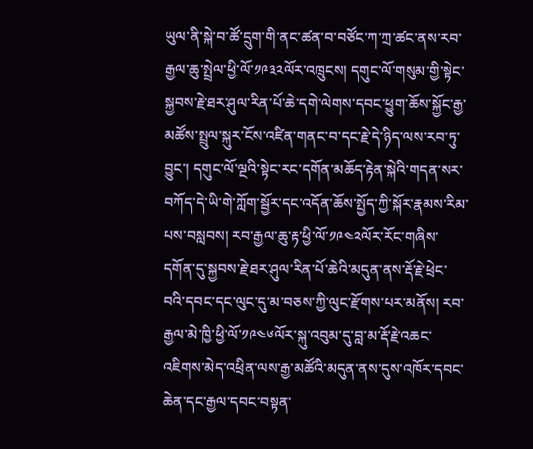ཡུལ་ནི་སྐེ་བ་ཚོ་དྲུག་གི་ནང་ཚན་བ་བཙོང་ཀ་ཀྲ་ཚང་ནས་རབ་རྒྱལ་ཆུ་སྤྲེལ་ཕྱི་ལོ་༡༩༣༢ལོར་འཁྲུངས། དགུང་ལོ་གསུམ་གྱི་སྟེང་སྐྱབས་རྗེ་ཐར་ཤུལ་རིན་པོ་ཆེ་དགེ་ལེགས་དབང་ཕྱུག་ཆོས་སྐྱོང་རྒྱ་མཚོས་སྤྲུལ་སྐུར་ངོས་འཛིན་གནང་བ་དང་རྗེ་དེ་ཉིད་ལས་རབ་ཏུ་བྱུང་། དགུང་ལོ་ལྔའི་སྟེང་རང་དགོན་མཆོད་རྟེན་སྐེའི་གདན་སར་བཀོད་དེ་ཡི་གེ་ཀློག་སྦྱོར་དང་འདོན་ཆོས་སྤྱོད་ཀྱི་སྐོར་རྣམས་རིམ་པས་བསླབས། རབ་རྒྱལ་ཆུ་རྟ་ཕྱི་ལོ་༡༩༤༢ལོར་རོང་གཞིས་དགོན་དུ་སྐྱབས་རྗེ་ཐར་ཤུལ་རིན་པོ་ཆེའི་མདུན་ནས་རྡོ་རྗེ་ཕྲེང་བའི་དབང་དང་ལུང་དུ་མ་བཅས་ཀྱི་ལུང་རྫོགས་པར་མནོས། རབ་རྒྱལ་མེ་ཁྱི་ཕྱི་ལོ་༡༩༤༦ལོར་སྐུ་འབུམ་དུ་བླ་མ་རྡོ་རྗེ་འཆང་འཇིགས་མེད་འཕྲིན་ལས་རྒྱ་མཚོའི་མདུན་ནས་དུས་འཁོར་དབང་ཆེན་དང་རྒྱལ་དབང་བསྟན་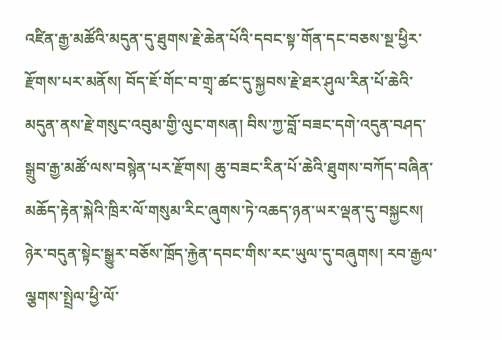འཛིན་རྒྱ་མཚོའི་མདུན་དུ་ཐུགས་རྗེ་ཆེན་པོའི་དབང་སྟ་གོན་དང་བཅས་སྔ་ཕྱིར་རྫོགས་པར་མནོས། བོད་ཇོ་གོང་བ་གྲྭ་ཚང་དུ་སྐྱབས་རྗེ་ཐར་ཤུལ་རིན་པོ་ཆེའི་མདུན་ནས་རྗེ་གསུང་འབུམ་གྱི་ལུང་གསན། བིས་ཀྱ་བློ་བཟང་དགེ་འདུན་བཤད་སྒྲུབ་རྒྱ་མཚོ་ལས་བསྙེན་པར་རྫོགས། ཆུ་བཟང་རིན་པོ་ཆེའི་ཐུགས་བཀོད་བཞིན་མཆོད་རྟེན་སྐེའི་ཁྲིར་ལོ་གསུམ་རིང་ཞུགས་ཏེ་འཆད་ཉན་ཡར་ལྡན་དུ་བསྐྱངས། ཉེར་བདུན་སྟེང་སྒྱུར་བཅོས་ཁྲོད་རྐྱེན་དབང་གིས་རང་ཡུལ་དུ་བཞུགས། རབ་རྒྱལ་ལྕགས་སྤྲེལ་ཕྱི་ལོ་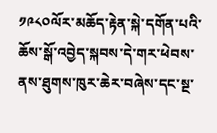༡༩༨༠ལོར་མཆོད་རྟེན་སྐེ་དགོན་པའི་ཆོས་སྒོ་འབྱེད་སྐབས་དེ་གར་ཕེབས་ནས་ཐུགས་ཁུར་ཆེར་བཞེས་དང་སྔ་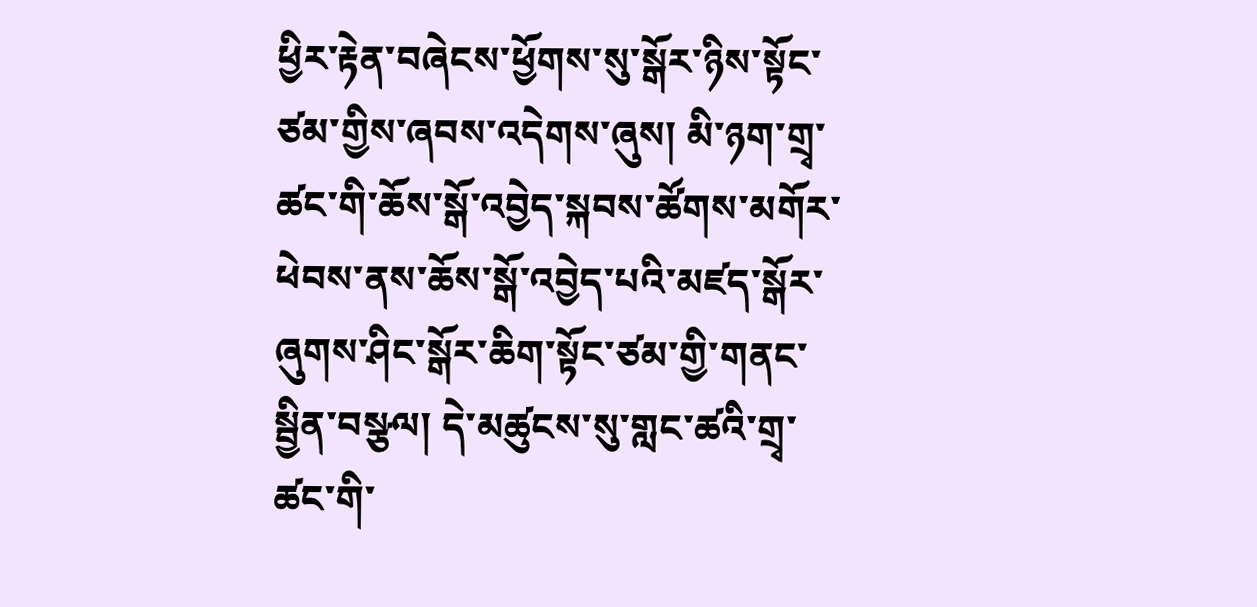ཕྱིར་རྟེན་བཞེངས་ཕྱོགས་སུ་སྒོར་ཉིས་སྟོང་ཙམ་གྱིས་ཞབས་འདེགས་ཞུས། མི་ཉག་གྲྭ་ཚང་གི་ཆོས་སྒོ་འབྱེད་སྐབས་ཚོགས་མགོར་ཕེབས་ནས་ཆོས་སྒོ་འབྱེད་པའི་མཛད་སྒོར་ཞུགས་ཤིང་སྒོར་ཆིག་སྟོང་ཙམ་གྱི་གནང་སྦྱིན་བསྩལ། དེ་མཚུངས་སུ་གླང་ཚའི་གྲྭ་ཚང་གི་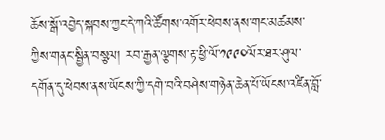ཆོས་སྒོ་འབྱེད་སྐབས་ཀྱང་དེ་ཀའི་ཚོགས་འགོར་ཕེབས་ནས་གང་མཚམས་ཀྱིས་གནང་སྦྱིན་བསྩལ། རབ་རྒྱན་ལྕགས་རྟ་ཕྱི་ལོ་༡༩༩༠ལོར་ཐར་ཤུལ་དགོན་དུ་ཕེབས་ནས་ཡོངས་ཀྱི་དགེ་བའི་བཤེས་གཉེན་ཆེན་པོ་ཡོངས་འཛིན་བློ་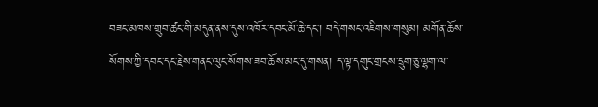བཟང་མཁས་གྲུབ་ཚང་གི་མདུན་ནས་དུས་འཁོར་དབང་མོ་ཆེ་དང་། བདེ་གསང་འཇིགས་གསུམ། མགོན་ཆོས་སོགས་ཀྱི་དབང་དང་རྗེས་གནང་ལུང་སོགས་ཟབ་ཆོས་མང་དུ་གསན། ད་ལྟ་དགུང་གྲངས་དྲུག་ཅུ་ལྷག་ལ་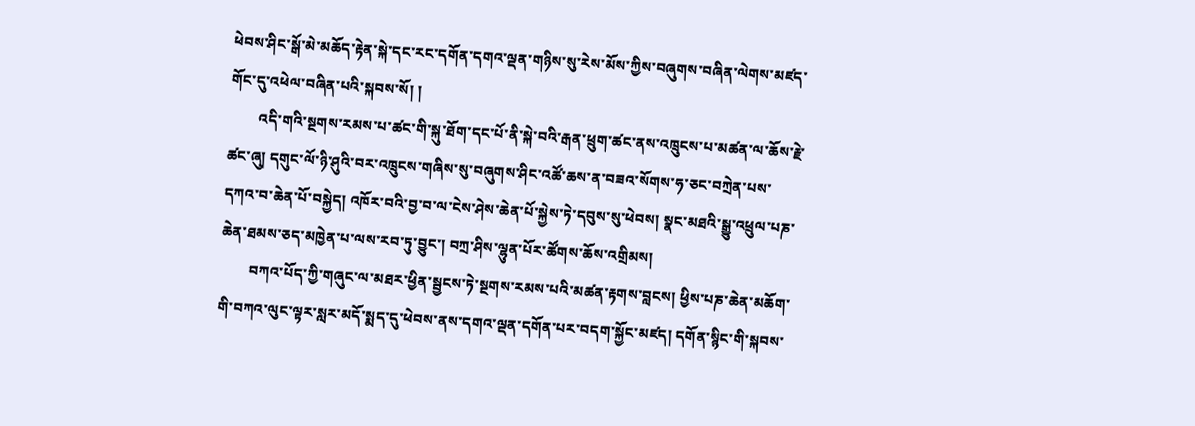ཕེབས་ཤིང་སྒོ་མེ་མཆོད་རྟེན་སྐེ་དང་རང་དགོན་དགའ་ལྡན་གཉིས་སུ་རེས་མོས་ཀྱིས་བཞུགས་བཞིན་ལེགས་མཛད་གོང་དུ་འཕེལ་བཞིན་པའི་སྐབས་སོ། །
        འདི་གའི་སྔགས་རམས་པ་ཚང་གི་སྐུ་ཐོག་དང་པོ་ནི་སྐེ་བའི་རྒན་ཕྲུག་ཚང་ནས་འཁྲུངས་པ་མཚན་ལ་ཆོས་རྗེ་ཚང་ཞུ། དགུང་ལོ་ཉི་ཤུའི་བར་འཁྲུངས་གཞིས་སུ་བཞུགས་ཤིང་འཚོ་ཆས་ན་བཟའ་སོགས་ཧ་ཅང་བཀྲེན་པས་དཀའ་བ་ཆེན་པོ་བསྐྱེད། འཁོར་བའི་བྱ་བ་ལ་ངེས་ཤེས་ཆེན་པོ་སྐྱེས་ཏེ་དབུས་སུ་ཕེབས། སྣང་མཐའི་སྒྱུ་འཕྲུལ་པཎ་ཆེན་ཐམས་ཅད་མཁྱེན་པ་ལས་རབ་ཏུ་བྱུང་། བཀྲ་ཤིས་ལྷུན་པོར་ཚོགས་ཆོས་འགྲིམས།
        བཀའ་པོད་ཀྱི་གཞུང་ལ་མཐར་ཕྱིན་སྦྱངས་ཏེ་སྔགས་རམས་པའི་མཚན་རྟགས་བླངས། ཕྱིས་པཎ་ཆེན་མཆོག་གི་བཀའ་ལུང་ལྟར་སླར་མདོ་སྨད་དུ་ཕེབས་ནས་དགའ་ལྡན་དགོན་པར་བདག་སྐྱོང་མཛད། དགོན་སྙིང་གི་སྐབས་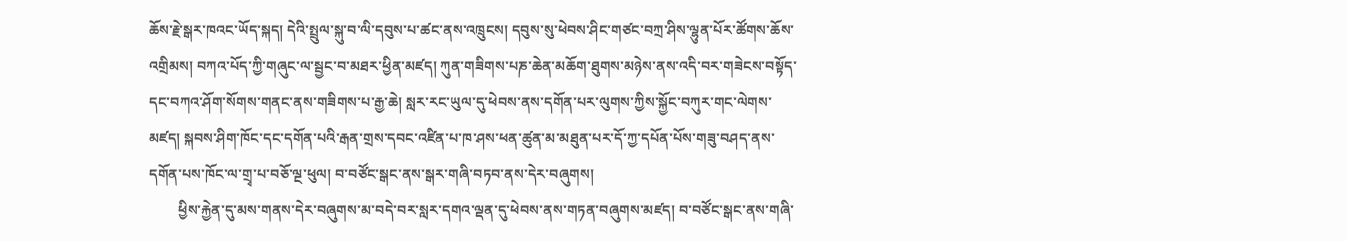ཆོས་རྗེ་སྒར་ཁའང་ཡོད་སྐད། དེའི་སྤྲུལ་སྐུ་བ་ལི་དབུས་པ་ཚང་ནས་འཁྲུངས། དབུས་སུ་ཕེབས་ཤིང་གཙང་བཀྲ་ཤིས་ལྷུན་པོར་ཚོགས་ཆོས་འགྲིམས། བཀའ་པོད་ཀྱི་གཞུང་ལ་སྦྱང་བ་མཐར་ཕྱིན་མཛད། ཀུན་གཟིགས་པཎ་ཆེན་མཆོག་ཐུགས་མཉེས་ནས་འདི་བར་གཟེངས་བསྟོད་དང་བཀའ་ཤོག་སོགས་གནང་ནས་གཟིགས་པ་རྒྱ་ཆེ། སླར་རང་ཡུལ་དུ་ཕེབས་ནས་དགོན་པར་ལུགས་ཀྱིས་སྐྱོང་བཀུར་གང་ལེགས་མཛད། སྐབས་ཤིག་ཁོང་དང་དགོན་པའི་རྒན་གྲས་དབང་འཛིན་པ་ཁ་ཤས་ཕན་ཚུན་མ་མཐུན་པར་དོ་ཀྱ་དཔོན་པོས་གཟུ་བཤད་ནས་དགོན་པས་ཁོང་ལ་གྲྭ་པ་བཅོ་ལྔ་ཕུལ། བ་བཙོང་སྒང་ནས་སྒར་གཞི་བཏབ་ནས་དེར་བཞུགས།
        ཕྱིས་རྐྱེན་དུ་མས་གནས་དེར་བཞུགས་མ་བདེ་བར་སླར་དགའ་ལྡན་དུ་ཕེབས་ནས་གཏན་བཞུགས་མཛད། བ་བཙོང་སྒང་ནས་གཞི་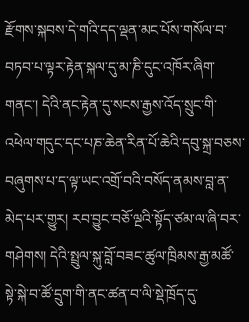རྫོགས་སྐབས་དེ་གའི་དད་ལྡན་མང་པོས་གསོལ་བ་བཏབ་པ་ལྟར་རྟེན་སྐལ་དུ་མ་ཎི་དུང་འཁོར་ཞིག་གནང་། དེའི་ནང་རྟེན་དུ་སངས་རྒྱས་འོད་སྲུང་གི་འཕེལ་གདུང་དང་པཎ་ཆེན་རིན་པོ་ཆེའི་དབུ་སྐྲ་བཅས་བཞུགས་པ་ད་ལྟ་ཡང་འགྲོ་བའི་བསོད་ནམས་བླ་ན་མེད་པར་གྱུར། རབ་བྱུང་བཅོ་ལྔའི་སྟོད་ཙམ་ལ་ཞི་བར་གཤེགས། དེའི་སྤྲུལ་སྐུ་བློ་བཟང་ཚུལ་ཁྲིམས་རྒྱ་མཚོ་སྟེ་སྐེ་བ་ཚོ་དྲུག་གི་ནང་ཚན་བ་ལི་སྡེ་ཁྲོད་དུ་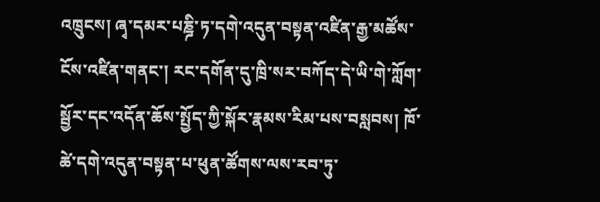འཁྲུངས། ཞྭ་དམར་པཎྜི་ཏ་དགེ་འདུན་བསྟན་འཛིན་རྒྱ་མཚོས་ངོས་འཛིན་གནང་། རང་དགོན་དུ་ཁྲི་སར་བཀོད་དེ་ཡི་གེ་ཀློག་སྦྱོར་དང་འདོན་ཆོས་སྤྱོད་ཀྱི་སྐོར་རྣམས་རིམ་པས་བསླབས། ཁོ་ཚེ་དགེ་འདུན་བསྟན་པ་ཕུན་ཚོགས་ལས་རབ་ཏུ་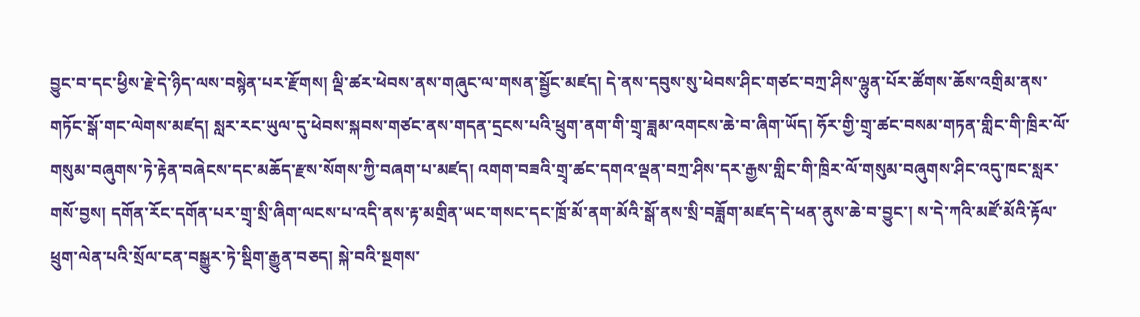བྱུང་བ་དང་ཕྱིས་རྗེ་དེ་ཉིད་ལས་བསྙེན་པར་རྫོགས། ལྡི་ཚར་ཕེབས་ནས་གཞུང་ལ་གསན་སྦྱོང་མཛད། དེ་ནས་དབུས་སུ་ཕེབས་ཤིང་གཙང་བཀྲ་ཤིས་ལྷུན་པོར་ཚོགས་ཆོས་འགྲིམ་ནས་གཏོང་སྒོ་གང་ལེགས་མཛད། སླར་རང་ཡུལ་དུ་ཕེབས་སྐབས་གཙང་ནས་གདན་དྲངས་པའི་ཕྲུག་ནག་གི་གྲྭ་ཟླམ་འགངས་ཆེ་བ་ཞིག་ཡོད། ཧོར་གྱི་གྲྭ་ཚང་བསམ་གཏན་གླིང་གི་ཁྲིར་ལོ་གསུམ་བཞུགས་ཏེ་རྟེན་བཞེངས་དང་མཆོད་རྫས་སོགས་ཀྱི་བཞག་པ་མཛད། འགག་བཟའི་གྲྭ་ཚང་དགའ་ལྡན་བཀྲ་ཤིས་དར་རྒྱས་གླིང་གི་ཁྲིར་ལོ་གསུམ་བཞུགས་ཤིང་འདུ་ཁང་སླར་གསོ་བྱས། དགོན་རོང་དགོན་པར་གྲྭ་སྲི་ཞིག་ལངས་པ་འདི་ནས་རྟ་མགྲིན་ཡང་གསང་དང་ཁྲོ་མོ་ནག་མོའི་སྒོ་ནས་སྲི་བཟློག་མཛད་དེ་ཕན་ནུས་ཆེ་བ་བྱུང་། ས་དེ་ཀའི་མཛོ་མོའི་རྟོལ་ཕྲུག་ལེན་པའི་སྲོལ་ངན་བསྒྱུར་ཏེ་སྡིག་རྒྱུན་བཅད། སྐེ་བའི་སྔགས་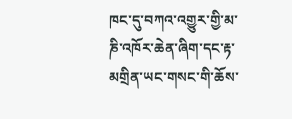ཁང་དུ་བཀའ་འགྱུར་གྱི་མ་ཎི་འཁོར་ཆེན་ཞིག་དང་རྟ་མགྲིན་ཡང་གསང་གི་ཆོས་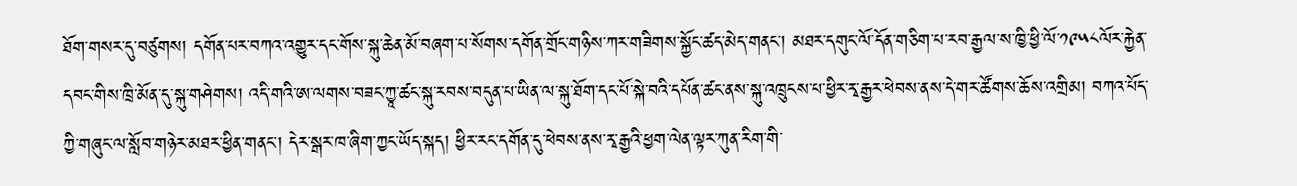ཐོག་གསར་དུ་བཙུགས། དགོན་པར་བཀའ་འགྱུར་དང་གོས་སྐུ་ཆེན་མོ་བཞག་པ་སོགས་དགོན་གྲོང་གཉིས་ཀར་གཟིགས་སྐྱོང་ཚད་མེད་གནང་། མཐར་དགུང་ལོ་དོན་གཅིག་པ་རབ་རྒྱལ་ས་ཁྱི་ཕྱི་ལོ་༡༩༥༨ལོར་རྐྱེན་དབང་གིས་ཁྲི་མོན་དུ་སྐུ་གཤེགས། འདི་གའི་ཨ་ལགས་བཟང་ཀྱཱ་ཚང་སྐུ་རབས་བདུན་པ་ཡིན་ལ་སྐུ་ཐོག་དང་པོ་སྐེ་བའི་དཔོན་ཚང་ནས་སྐུ་འཁྲུངས་པ་ཕྱིར་རྭ་རྒྱར་ཕེབས་ནས་དེ་གར་ཚོགས་ཆོས་འགྲིམ། བཀའ་པོད་ཀྱི་གཞུང་ལ་སློབ་གཉེར་མཐར་ཕྱིན་གནང་། དེར་སྒར་ཁ་ཞིག་ཀྱང་ཡོད་སྐད། ཕྱིར་རང་དགོན་དུ་ཕེབས་ནས་རྭ་རྒྱའི་ཕྱག་ལེན་ལྟར་ཀུན་རིག་གི་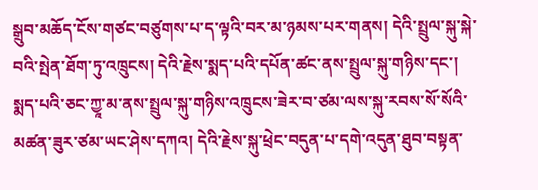སྒྲུབ་མཆོད་ངོས་གཙང་བཙུགས་པ་ད་ལྟའི་བར་མ་ཉམས་པར་གནས། དེའི་སྤྲུལ་སྐུ་སྐེ་བའི་སྤེན་ཐོག་ཏུ་འཁྲུངས། དེའི་རྗེས་སྨད་པའི་དཔོན་ཚང་ནས་སྤྲུལ་སྐུ་གཉིས་དང་། སྨད་པའི་ཅང་ཀྱཱ་མ་ནས་སྤྲུལ་སྐུ་གཉིས་འཁྲུངས་ཟེར་བ་ཙམ་ལས་སྐུ་རབས་སོ་སོའི་མཚན་ཟུར་ཙམ་ཡང་ཤེས་དཀའ། དེའི་རྗེས་སྐུ་ཕྲེང་བདུན་པ་དགེ་འདུན་ཐུབ་བསྟན་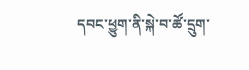དབང་ཕྱུག་ནི་སྐེ་བ་ཚོ་དྲུག་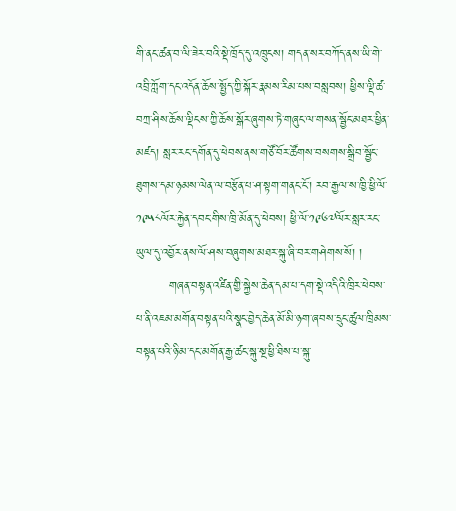གི་ནང་ཚན་བ་ལི་ཟེར་བའི་སྡེ་ཁྲོད་དུ་འཁྲུངས། གདན་སར་བཀོད་ནས་ཡི་གེ་འབྲི་ཀློག་དང་འདོན་ཆོས་སྤྱོད་ཀྱི་སྐོར་རྣམས་རིམ་པས་བསླབས། ཕྱིས་ལྡི་ཚ་བཀྲ་ཤིས་ཆོས་ལྡིངས་ཀྱི་ཆོས་སྒོར་ཞུགས་ཏེ་གཞུང་ལ་གསན་སྦྱོང་མཐར་ཕྱིན་མཛད། སླར་རང་དགོན་དུ་ཕེབས་ནས་གཙོ་བོར་ཚོགས་བསགས་སྒྲིབ་སྦྱོང་ཐུགས་དམ་ཉམས་ལེན་ལ་བརྩོན་པ་ཤ་སྟག་གནང་ངོ་། རབ་རྒྱལ་ས་ཁྱི་ཕྱི་ལོ་༡༩༥༨ལོར་རྐྱེན་དབང་གིས་ཁྲི་མོན་དུ་ཕེབས། ཕྱི་ལོ་༡༩༦༧ལོར་སླར་རང་ཡུལ་དུ་འབྱོར་ནས་ལོ་ཤས་བཞུགས་མཐར་སྐུ་ཞི་བར་གཤེགས་སོ། །
        གཞན་བསྟན་འཛིན་གྱི་སྐྱེས་ཆེན་དམ་པ་དག་སྡེ་འདིའི་ཁྲིར་ཕེབས་པ་ནི་འཇམ་མགོན་བསྟན་པའི་སྣང་བྱེད་ཆེན་མོ་མི་ཉག་ཞབས་དྲུང་ཚུལ་ཁྲིམས་བསྟན་པའི་ཉི་མ་དང་མགོན་རྒྱ་ཚང་སྐུ་སྔ་ཕྱི་ཐིས་པ་སྐུ་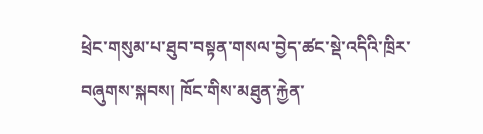ཕྲེང་གསུམ་པ་ཐུབ་བསྟན་གསལ་བྱེད་ཚང་སྡེ་འདིའི་ཁྲིར་བཞུགས་སྐབས། ཁོང་གིས་མཐུན་རྐྱེན་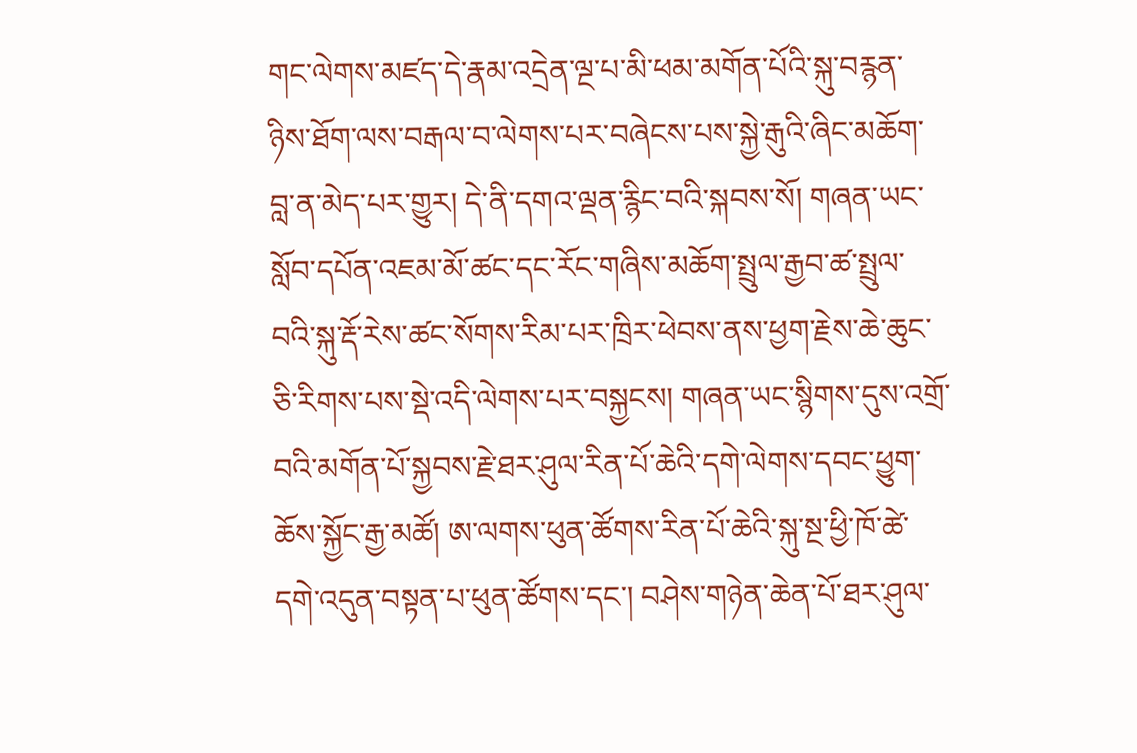གང་ལེགས་མཛད་དེ་རྣམ་འདྲེན་ལྔ་པ་མི་ཕམ་མགོན་པོའི་སྐུ་བརྙན་ཉིས་ཐོག་ལས་བརྒལ་བ་ལེགས་པར་བཞེངས་པས་སྐྱེ་རྒུའི་ཞིང་མཆོག་བླ་ན་མེད་པར་གྱུར། དེ་ནི་དགའ་ལྡན་རྙིང་བའི་སྐབས་སོ། གཞན་ཡང་སློབ་དཔོན་འཇམ་མོ་ཚང་དང་རོང་གཞིས་མཆོག་སྤྲུལ་རྒྱབ་ཚ་སྤྲུལ་བའི་སྐུ་རྡོ་རེས་ཚང་སོགས་རིམ་པར་ཁྲིར་ཕེབས་ནས་ཕྱག་རྗེས་ཆེ་ཆུང་ཅི་རིགས་པས་སྡེ་འདི་ལེགས་པར་བསྐྱངས། གཞན་ཡང་སྙིགས་དུས་འགྲོ་བའི་མགོན་པོ་སྐྱབས་རྗེ་ཐར་ཤུལ་རིན་པོ་ཆེའི་དགེ་ལེགས་དབང་ཕྱུག་ཆོས་སྐྱོང་རྒྱ་མཚོ། ཨ་ལགས་ཕུན་ཚོགས་རིན་པོ་ཆེའི་སྐུ་སྔ་ཕྱི་ཁོ་ཚེ་དགེ་འདུན་བསྟན་པ་ཕུན་ཚོགས་དང་། བཤེས་གཉེན་ཆེན་པོ་ཐར་ཤུལ་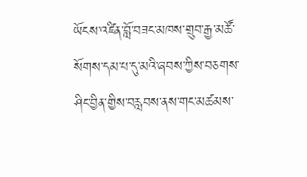ཡོངས་འཛིན་བློ་བཟང་མཁས་གྲུབ་རྒྱ་མཚོ་སོགས་དམ་པ་དུ་མའི་ཞབས་ཀྱིས་བཅགས་ཤིང་བྱིན་གྱིས་བརླབས་ནས་གང་མཚམས་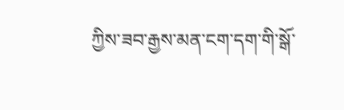ཀྱིས་ཟབ་རྒྱས་མན་ངག་དག་གི་སྒོ་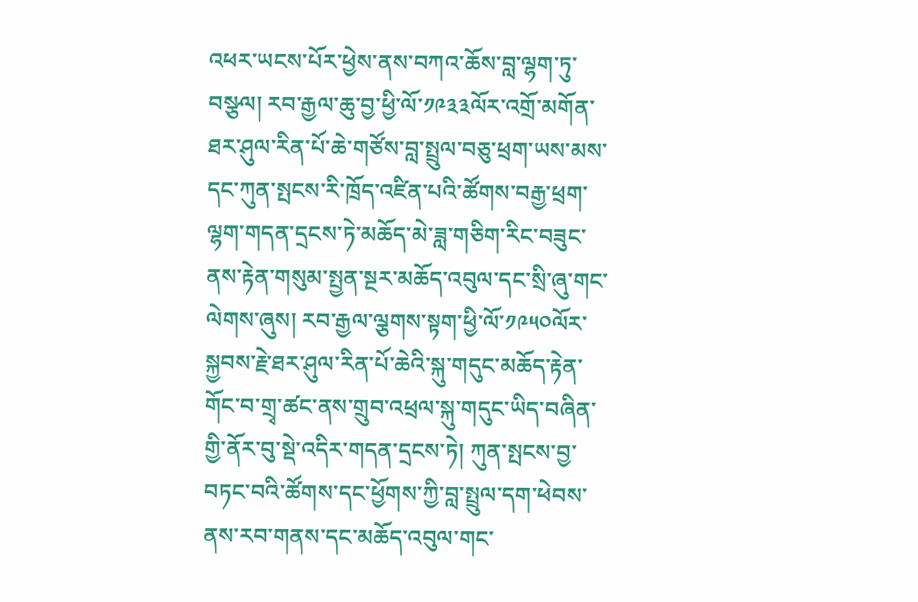འཕར་ཡངས་པོར་ཕྱེས་ནས་བཀའ་ཆོས་བླ་ལྷག་ཏུ་བསྩལ། རབ་རྒྱལ་ཆུ་བྱ་ཕྱི་ལོ་༡༩༣༣ལོར་འགྲོ་མགོན་ཐར་ཤུལ་རིན་པོ་ཆེ་གཙོས་བླ་སྤྲུལ་བཅུ་ཕྲག་ཡས་མས་དང་ཀུན་སྤངས་རི་ཁྲོད་འཛིན་པའི་ཚོགས་བརྒྱ་ཕྲག་ལྷག་གདན་དྲངས་ཏེ་མཆོད་མེ་ཟླ་གཅིག་རིང་བཟུང་ནས་རྟེན་གསུམ་སྤྱན་སྔར་མཆོད་འབུལ་དང་སྲི་ཞུ་གང་ལེགས་ཞུས། རབ་རྒྱལ་ལྕགས་སྟག་ཕྱི་ལོ་༡༩༥༠ལོར་སྐྱབས་རྗེ་ཐར་ཤུལ་རིན་པོ་ཆེའི་སྐུ་གདུང་མཆོད་རྟེན་གོང་བ་གྲྭ་ཚང་ནས་གྲུབ་འཕྲལ་སྐུ་གདུང་ཡིད་བཞིན་གྱི་ནོར་བུ་སྡེ་འདིར་གདན་དྲངས་ཏེ། ཀུན་སྤངས་བྱ་བཏང་བའི་ཚོགས་དང་ཕྱོགས་ཀྱི་བླ་སྤྲུལ་དག་ཕེབས་ནས་རབ་གནས་དང་མཆོད་འབུལ་གང་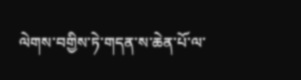ལེགས་བགྱིས་ཏེ་གདན་ས་ཆེན་པོ་ལ་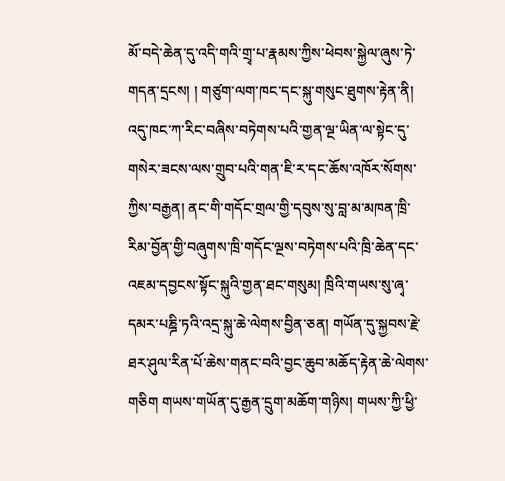མོ་བདེ་ཆེན་དུ་འདི་གའི་གྲྭ་པ་རྣམས་ཀྱིས་ཕེབས་སྐྱེལ་ཞུས་ཏེ་གདན་དྲངས། ། གཙུག་ལག་ཁང་དང་སྐུ་གསུང་ཐུགས་རྟེན་ནི། འདུ་ཁང་ཀ་རིང་བཞིས་བཏེགས་པའི་གྱན་ལྔ་ཡིན་ལ་སྟེང་དུ་གསེར་ཟངས་ལས་གྲུབ་པའི་གན་ཇི་ར་དང་ཆོས་འཁོར་སོགས་ཀྱིས་བརྒྱན། ནང་གི་གདོང་གྲལ་གྱི་དབུས་སུ་བླ་མ་མཁན་ཁྲི་རིམ་བྱོན་གྱི་བཞུགས་ཁྲི་གདོང་ལྔས་བཏེགས་པའི་ཁྲི་ཆེན་དང་འཇམ་དབྱངས་སྟོང་སྐུའི་གྱན་ཐང་གསུམ། ཁྲིའི་གཡས་སུ་ཞྭ་དམར་པཎྜི་ཏའི་འདྲ་སྐུ་ཆེ་ལེགས་བྱིན་ཅན། གཡོན་དུ་སྐྱབས་རྗེ་ཐར་ཤུལ་རིན་པོ་ཆེས་གནང་བའི་བྱང་ཆུབ་མཆོད་རྟེན་ཆེ་ལེགས་གཅིག གཡས་གཡོན་དུ་རྒྱན་དྲུག་མཆོག་གཉིས། གཡས་ཀྱི་ཕྱི་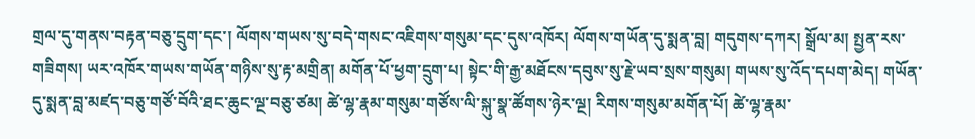གྲལ་དུ་གནས་བརྟན་བཅུ་དྲུག་དང་། ལོགས་གཡས་སུ་བདེ་གསང་འཇིགས་གསུམ་དང་དུས་འཁོར། ལོགས་གཡོན་དུ་སྨན་བླ། གདུགས་དཀར། སྒྲོལ་མ། སྤྱན་རས་གཟིགས། ཡར་འཁོར་གཡས་གཡོན་གཉིས་སུ་རྟ་མགྲིན། མགོན་པོ་ཕྱག་དྲུག་པ། སྟེང་གི་རྒྱ་མཐོངས་དབུས་སུ་རྗེ་ཡབ་སྲས་གསུམ། གཡས་སུ་འོད་དཔག་མེད། གཡོན་དུ་སྨན་བླ་མཛད་བཅུ་གཙོ་བོའི་ཐང་ཆུང་ལྔ་བཅུ་ཙམ། ཚེ་ལྷ་རྣམ་གསུམ་གཙོས་ལི་སྐུ་སྣ་ཚོགས་ཉེར་ལྔ། རིགས་གསུམ་མགོན་པོ། ཚེ་ལྷ་རྣམ་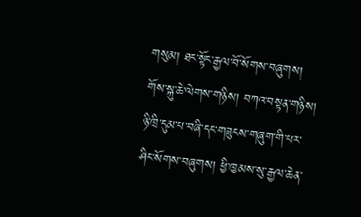གསུམ། ཐང་སྟོང་རྒྱལ་བོ་སོགས་བཞུགས། གོས་སྐུ་ཆེ་ལེགས་གཉིས། བཀའ་བསྟན་གཉིས། ཉི་ཁྲི་དུམ་པ་བཞི་དང་གཟུངས་གཞུག་གི་པར་ཤིང་སོགས་བཞུགས། ཕྱི་ཁྱམས་སུ་རྒྱལ་ཆེན་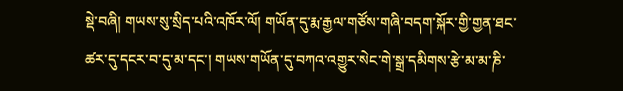སྡེ་བཞི། གཡས་སུ་སྲིད་པའི་འཁོར་ལོ། གཡོན་དུ་རྨ་རྒྱལ་གཙོས་གཞི་བདག་སྐོར་གྱི་གྱན་ཐང་ཚར་དུ་དངར་བ་དུ་མ་དང་། གཡས་གཡོན་དུ་བཀའ་འགྱུར་སེང་གེ་སྒྲ་དམིགས་རྩེ་མ་མ་ཎི་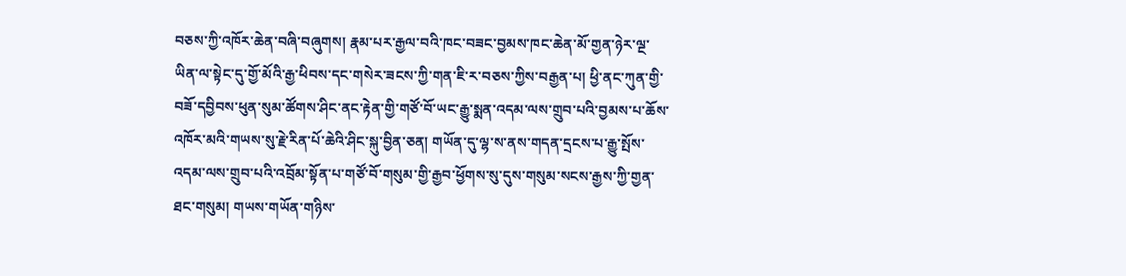བཅས་ཀྱི་འཁོར་ཆེན་བཞི་བཞུགས། རྣམ་པར་རྒྱལ་བའི་ཁང་བཟང་བྱམས་ཁང་ཆེན་མོ་གྱན་ཉེར་ལྔ་ཡིན་ལ་སྟེང་དུ་གྱོ་མོའི་རྒྱ་ཕིབས་དང་གསེར་ཟངས་ཀྱི་གན་ཇི་ར་བཅས་ཀྱིས་བརྒྱན་པ། ཕྱི་ནང་ཀུན་གྱི་བཟོ་དབྱིབས་ཕུན་སུམ་ཚོགས་ཤིང་ནང་རྟེན་གྱི་གཙོ་བོ་ཡང་རྒྱུ་སྨན་འདམ་ལས་གྲུབ་པའི་བྱམས་པ་ཆོས་འཁོར་མའི་གཡས་སུ་རྗེ་རིན་པོ་ཆེའི་ཤིང་སྐུ་བྱིན་ཅན། གཡོན་དུ་ལྷ་ས་ནས་གདན་དྲངས་པ་རྒྱུ་སྤོས་འདམ་ལས་གྲུབ་པའི་འབྲོམ་སྟོན་པ་གཙོ་བོ་གསུམ་གྱི་རྒྱབ་ཕྱོགས་སུ་དུས་གསུམ་སངས་རྒྱས་ཀྱི་གྱན་ཐང་གསུམ། གཡས་གཡོན་གཉིས་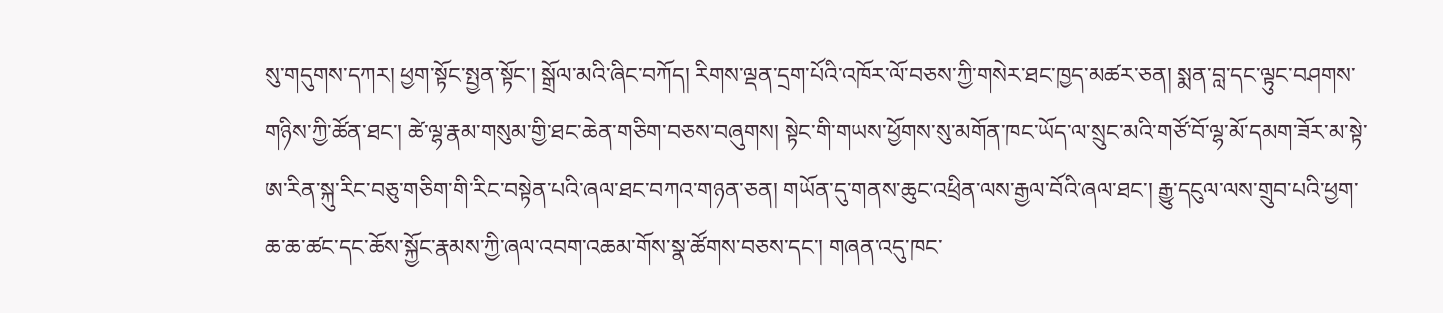སུ་གདུགས་དཀར། ཕྱག་སྟོང་སྤྱན་སྟོང་། སྒྲོལ་མའི་ཞིང་བཀོད། རིགས་ལྡན་དྲག་པོའི་འཁོར་ལོ་བཅས་ཀྱི་གསེར་ཐང་ཁྱད་མཚར་ཅན། སྨན་བླ་དང་ལྟུང་བཤགས་གཉིས་ཀྱི་ཚོན་ཐང་། ཚེ་ལྷ་རྣམ་གསུམ་གྱི་ཐང་ཆེན་གཅིག་བཅས་བཞུགས། སྟེང་གི་གཡས་ཕྱོགས་སུ་མགོན་ཁང་ཡོད་ལ་སྲུང་མའི་གཙོ་བོ་ལྷ་མོ་དམག་ཟོར་མ་སྟེ་ཨ་རིན་སྐུ་རིང་བཅུ་གཅིག་གི་རིང་བསྟེན་པའི་ཞལ་ཐང་བཀའ་གཉན་ཅན། གཡོན་དུ་གནས་ཆུང་འཕྲིན་ལས་རྒྱལ་བོའི་ཞལ་ཐང་། རྒྱུ་དངུལ་ལས་གྲུབ་པའི་ཕྱག་ཆ་ཆ་ཚང་དང་ཆོས་སྐྱོང་རྣམས་ཀྱི་ཞལ་འབག་འཆམ་གོས་སྣ་ཚོགས་བཅས་དང་། གཞན་འདུ་ཁང་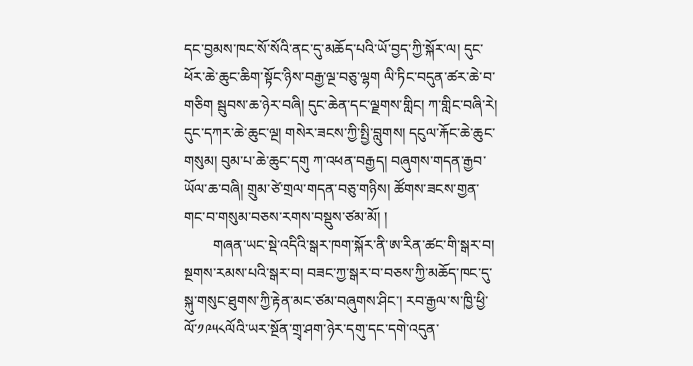དང་བྱམས་ཁང་སོ་སོའི་ནང་དུ་མཆོད་པའི་ཡོ་བྱད་ཀྱི་སྐོར་ལ། དུང་ཕོར་ཆེ་ཆུང་ཆིག་སྟོང་ཉིས་བརྒྱ་ལྔ་བཅུ་ལྷག ལི་ཏིང་བདུན་ཚར་ཆེ་བ་གཅིག སྦུབས་ཆ་ཉེར་བཞི། དུང་ཆེན་དང་ལྗགས་གླིང། ཀ་གླིང་བཞི་རེ། དུང་དཀར་ཆེ་ཆུང་ལྔ། གསེར་ཟངས་ཀྱི་སྤྱི་བླུགས། དངུལ་རྐོང་ཆེ་ཆུང་གསུམ། བུམ་པ་ཆེ་ཆུང་དགུ ཀ་འཕན་བརྒྱད། བཞུགས་གདན་རྒྱབ་ཡོལ་ཆ་བཞི། གྲུམ་ཙེ་གྲལ་གདན་བཅུ་གཉིས། ཚོགས་ཟངས་གྱན་གང་བ་གསུམ་བཅས་རགས་བསྡུས་ཙམ་མོ། །
        གཞན་ཡང་སྡེ་འདིའི་སྒར་ཁག་སྐོར་ནི་ཨ་རིན་ཚང་གི་སྒར་བ། སྔགས་རམས་པའི་སྒར་བ། བཟང་ཀྱ་སྒར་བ་བཅས་ཀྱི་མཆོད་ཁང་དུ་སྐུ་གསུང་ཐུགས་ཀྱི་རྟེན་མང་ཙམ་བཞུགས་ཤིང་། རབ་རྒྱལ་ས་ཁྱི་ཕྱི་ལོ་༡༩༥༨ལོའི་ཡར་སྔོན་གྲྭ་ཤག་ཉེར་དགུ་དང་དགེ་འདུན་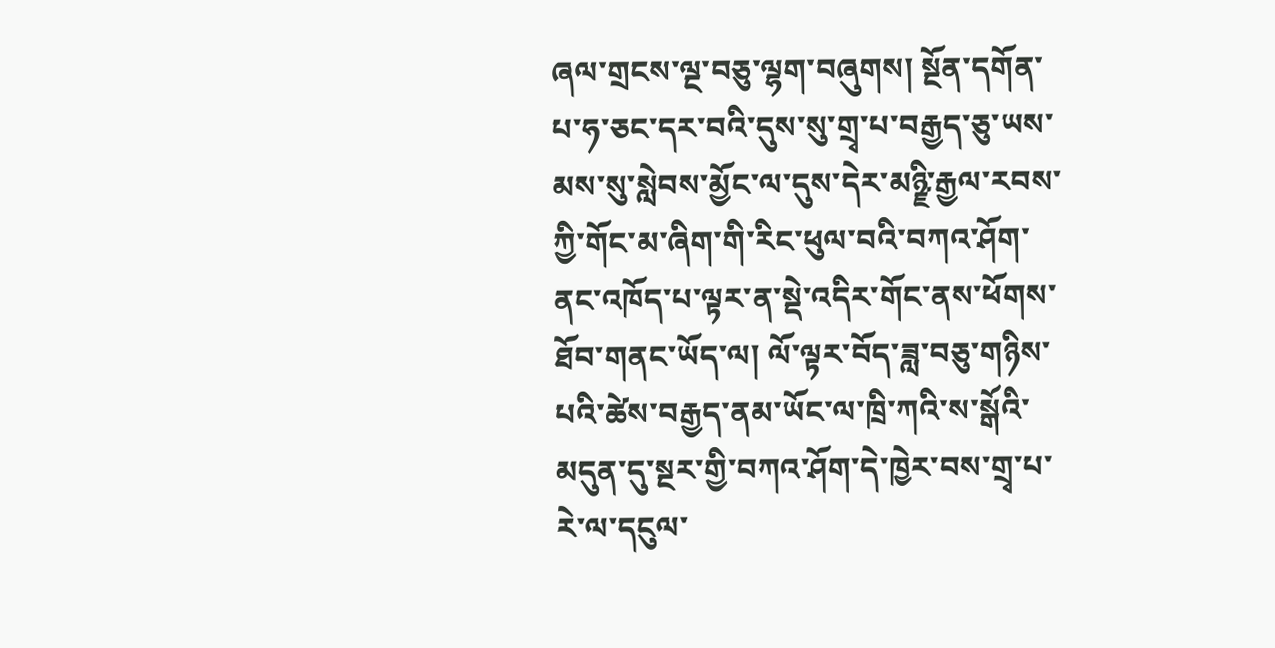ཞལ་གྲངས་ལྔ་བཅུ་ལྷག་བཞུགས། སྔོན་དགོན་པ་ཧ་ཅང་དར་བའི་དུས་སུ་གྲྭ་པ་བརྒྱད་ཅུ་ཡས་མས་སུ་སླེབས་མྱོང་ལ་དུས་དེར་མཉྫི་རྒྱལ་རབས་ཀྱི་གོང་མ་ཞིག་གི་རིང་ཕུལ་བའི་བཀའ་ཤོག་ནང་འཁོད་པ་ལྟར་ན་སྡེ་འདིར་གོང་ནས་ཕོགས་ཐོབ་གནང་ཡོད་ལ། ལོ་ལྟར་བོད་ཟླ་བཅུ་གཉིས་པའི་ཚེས་བརྒྱད་ནམ་ཡོང་ལ་ཁྲི་ཀའི་ས་སྒོའི་མདུན་དུ་སྔར་གྱི་བཀའ་ཤོག་དེ་ཁྱེར་བས་གྲྭ་པ་རེ་ལ་དངུལ་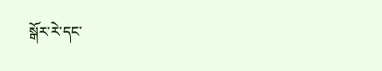སྒོར་རེ་དང་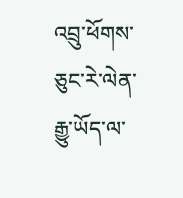འབྲུ་ཕོགས་ཅུང་རེ་ལེན་རྒྱུ་ཡོད་ལ་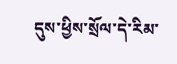དུས་ཕྱིས་སྲོལ་དེ་རིམ་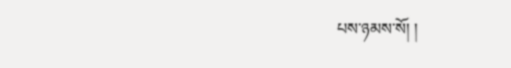པས་ཉམས་སོ། །